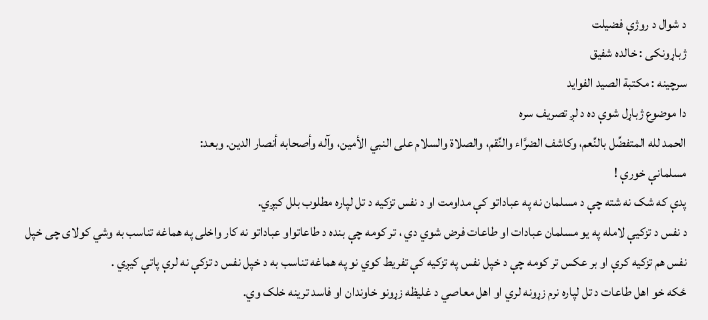د شوال د روژې فضیلت
ژباړونکی : خالده شفیق
سرچینه : مکتبة الصید الفواید
دا موضوع ژباړل شوې ده د لږ تصریف سره
الحمد لله المتفضِّل بالنِّعم، وكاشف الضرَّاء والنِّقم، والصلاة والسلام على النبي الأمين، وآله وأصحابه أنصار الدين. وبعد:
مسلمانې خورې !
پدې که شک نه شته چې د مسلمان نه په عباداتو کې مداومت او د نفس تزکیه د تل لپاره مطلوب بلل كيږي.
د نفس د تزکیې لامله په یو مسلمان عبادات او طاعات فرض شوي دي ، تر کومه چې بنده د طاعاتواو عباداتو نه کار واخلی په هماغه تناسب به وشي کولای چی خپل نفس هم تزکیه کرې او بر عکس تر کومه چې د خپل نفس په تزکیه کې تفریط کوي نو په هماغه تناسب به د خپل نفس د تزکې نه لرې پاتې کیږي .
ځکه خو اهل طاعات د تل لپاره نرم زړونه لري او اهل معاصي د غلیظه زړونو خاوندان او فاسد ترینه خلک وي.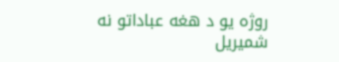روژه یو د هغه عباداتو نه شمیریل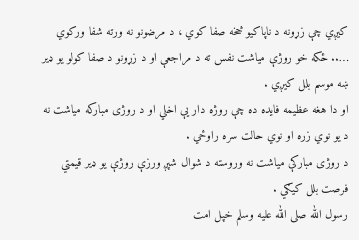کیږي چې زړونه د ناپاکیو څخه صفا کوي ، د مرضونو نه ورته شفا ورکوي ….. ځکه خو روژې میاشت نفس ته د مراجعې او د زړونو د صفا کولو یو ډیر ښه موسم بلل کیږي .
او دا هغه عظیمه فایده ده چې روژه دار یې اخلي او د روژی مبارکه میاشت نه د یو نوي زره او نوي حالت سره راوځي .
د روژی مبارکې میاشت نه وروسته د شوال شپږ ورزې روژې یو ډیر قیمتي فرصت بلل کیګي .
رسول الله صلی الله علیه وسلم خپل امت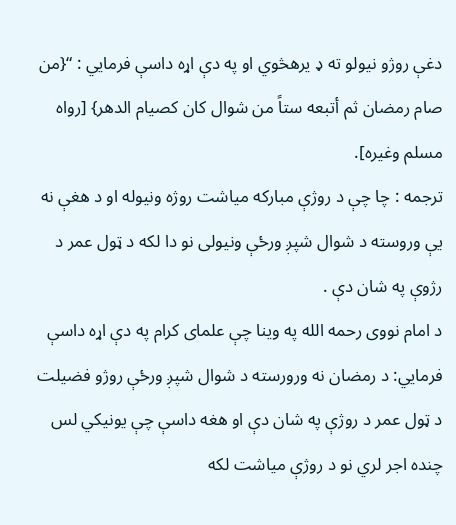دغې روژو نیولو ته ډ یرهڅوي او په دې اړه داسې فرمایي : “{من صام رمضان ثم أتبعه ستاً من شوال كان كصيام الدهر} [رواه مسلم وغيره].
ترجمه : چا چې د روژې مبارکه میاشت روژه ونیوله او د هغې نه یې وروسته د شوال شپږ ورځې ونیولی نو دا لکه د ټول عمر د رژوې په شان دې .
د امام نووی رحمه الله په وینا چې علمای کرام په دې اړه داسې فرمایي: د رمضان نه ورورسته د شوال شپږ ورځې روژو فضیلت د ټول عمر د روژې په شان دې او هغه داسې چې یونیکي لس چنده اجر لري نو د روژې میاشت لکه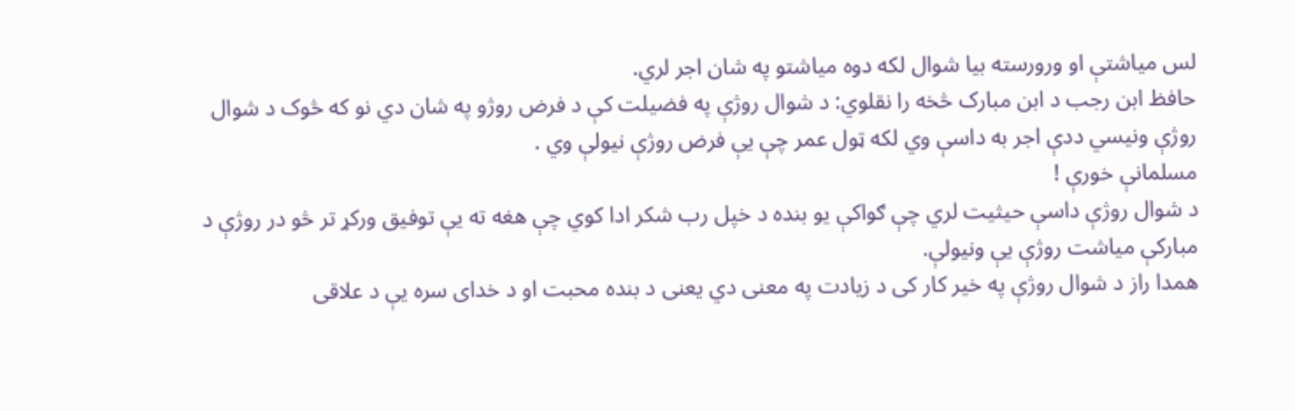لس میاشتې او ورورسته بیا شوال لکه دوه میاشتو په شان اجر لري.
حافظ ابن رجب د ابن مبارک څخه را نقلوي: د شوال روژې په فضیلت کې د فرض روژو په شان دي نو که څوک د شوال روژې ونیسي ددې اجر به داسې وي لکه ټول عمر چې یې فرض روژې نیولې وي .
مسلمانې خورې !
د شوال روژې داسې حیثیت لري چې ګواکې یو بنده د خپل رب شکر ادا کوي چې هغه ته یې توفیق ورکړ تر څو در روژې د مبارکې میاشت روژې یې ونیولې.
همدا راز د شوال روژې په خیر کار کی د زیادت په معنی دي یعنی د بنده محبت او د خدای سره یې د علاقی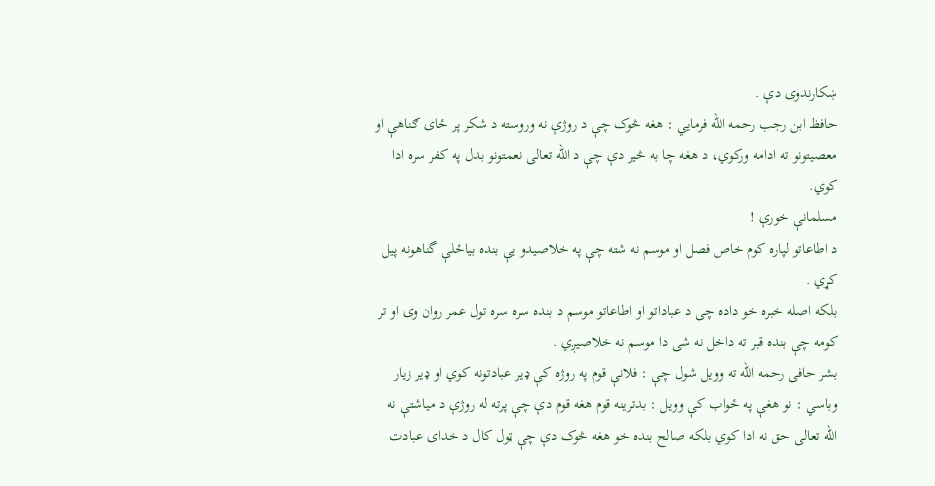ښکارندوی دې .
حافظ ابن رجب رحمه الله فرمایي : هغه څوک چې د روژې نه وروسته د شکر پر ځای ګناهې او معصیتونو ته ادامه ورکوي، د هغه چا به څیر دې چې د الله تعالی نعمتونو بدل په کفر سره ادا کوي.
مسلمانې خورې !
د اطاعاتو لپاره کوم خاص فصل او موسم نه شته چې په خلاصیدو یې بنده بیاځلې گناهونه پیل کړي .
بلکه اصله خبره خو داده چی د عباداتو او اطاعاتو موسم د بنده سره سره تول عمر روان وی او تر کومه چې بنده قبر ته داخل نه شی دا موسم نه خلاصیږي .
بشر حافی رحمه الله ته وویل شول چې : فلانې قوم په روژه کې ډیر عبادتونه کوي او ډیر زیار وباسي : نو هغې په ځواب کې وویل : بدترینه قوم هغه قوم دې چې پرته له روژې د میاشتې نه الله تعالی حق نه ادا کوي بلکه صالح بنده خو هغه څوک دې چې ټول کال د خدای عبادت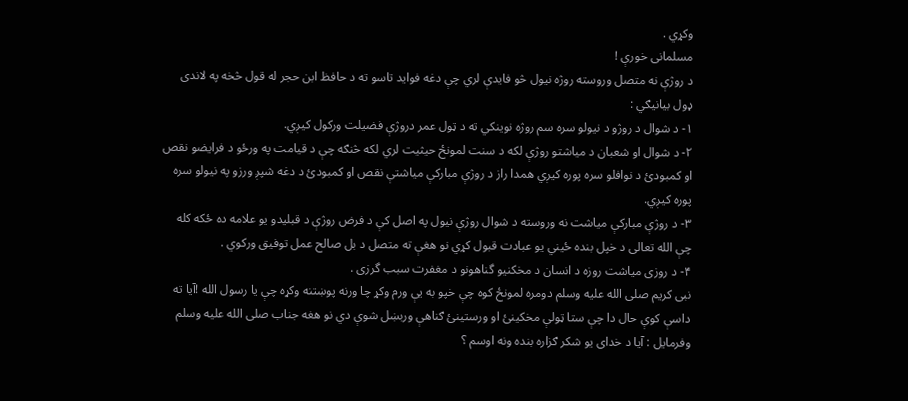وکړي .
مسلمانی خورې !
د روژې نه متصل وروسته روژه نیول څو فایدې لري چې دغه فواید تاسو ته د حافظ ابن حجر له قول څخه په لاندی ډول بیانیګي :
۱- د شوال د روژو د نیولو سره سم روژه نوینکي ته د ټول عمر دروژې فضیلت ورکول کیږي.
۲- د شوال او شعبان د میاشتو روژې لکه د سنت لمونځ حیثیت لري لکه څنګه چې د قیامت په ورځو د فرایضو نقص او کمبودئ د نوافلو سره پوره کیږي همدا راز د روژې مبارکې میاشتې نقص او کمبودئ د دغه شپږ ورزو په نیولو سره پوره کیږي.
۳- د روژې مبارکې میاشت نه وروسته د شوال روژې نیول په اصل کې د فرض روژې د قبلیدو یو علامه ده ځکه کله چې الله تعالی د خپل بنده ځیني یو عبادت قبول کړي نو هغې ته متصل د بل صالح عمل توفیق ورکوي .
۴- د روزی میاشت روزه د انسان د مخکنیو گناهونو د مغفرت سبب گرزی .
نبی کریم صلی الله علیه وسلم دومره لمونځ کوه چې خپو به یې ورم وکړ چا ورنه پوښتنه وکړه چې یا رسول الله !آیا ته داسې کوې حال دا چې ستا ټولې مخکینئ او ورستینئ ګناهې وربښل شوې دي نو هغه جناب صلی الله علیه وسلم وفرمایل : آیا د خدای یو شکر ګزاره بنده ونه اوسم ؟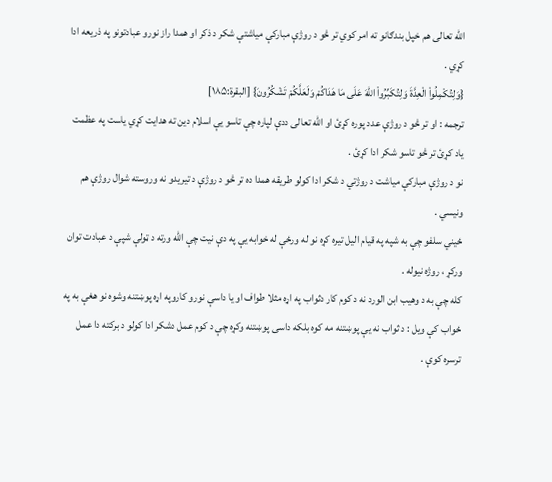الله تعالی هم خپل بندګانو ته امر کوي تر څو د روژې مبارکې میاشتې شکر د ذکر او همدا راز نورو عبادتونو په ذریعه ادا کړي .
{وَلِتُكْمِلُواْ الْعِدَّةَ وَلِتُكَبِّرُواْ اللّهَ عَلَى مَا هَدَاكُمْ وَلَعَلَّكُمْ تَشْكُرُونَ} [البقرة:۱۸۵]
ترجمه : او تر څو د روژې عدد پوره کړئ او الله تعالی ددې لپاره چې تاسو یې اسلام دین ته هدایت کړي یاست په عظمت یاد کړئ تر څو تاسو شکر ادا کړئ .
نو د روژې مبارکې میاشت د روژتي د شکر ادا کولو طریقه همدا ده تر څو د روژې د تیریدو نه وروسته شوال روژې هم ونیسي .
ځیني سلفو چې به شپه په قیام الیل تیره کړه نو له ورځې له خوابه یې په دې نیت چې الله ورته د ټولې شپې د عبادت توان ورکړ ، روژه نیوله .
کله چې به د وهیب ابن الورد نه د کوم کار دثواب په اړه مثلا طواف او یا داسې نورو کاروپه اړه پوښتنه وشوه نو هغې به په ځواب کې ویل : د ثواب نه یې پوښتنه مه کوه بلکه داسی پوښتنه وکړه چې د کوم عمل دشکر ادا کولو د برکته دا عمل ترسره کوې .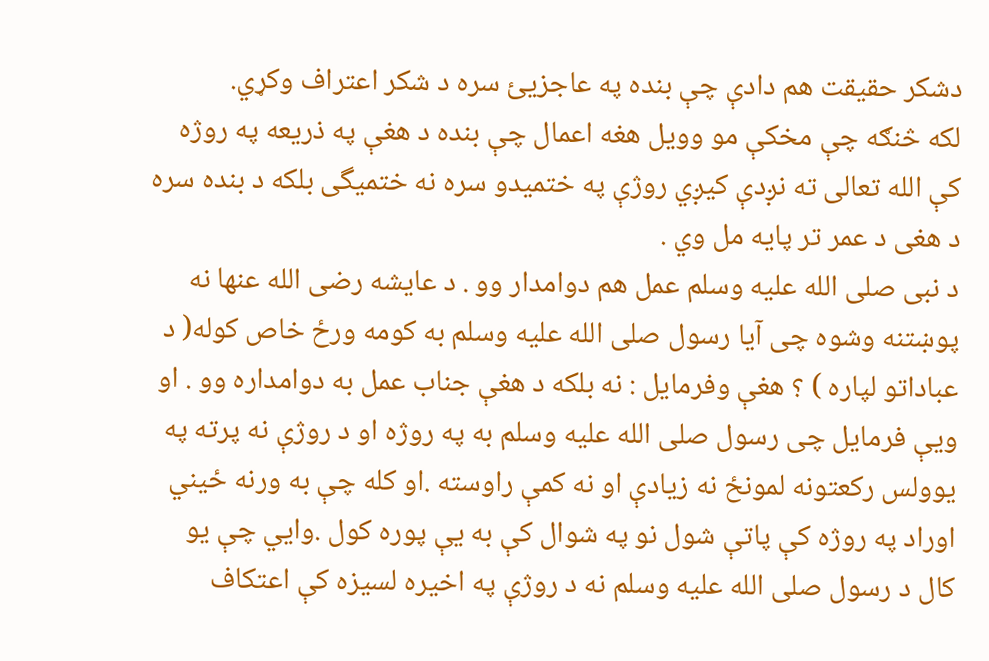دشکر حقیقت هم دادې چې بنده په عاجزیئ سره د شکر اعتراف وکړي.
لکه څنګه چې مخکې مو وویل هغه اعمال چې بنده د هغې په ذریعه په روژه کې الله تعالی ته نږدې کیږي روژې په ختمیدو سره نه ختمیگی بلکه د بنده سره د هغی د عمر تر پایه مل وي .
د نبی صلی الله علیه وسلم عمل هم دوامدار وو . د عایشه رضی الله عنها نه پوښتنه وشوه چی آیا رسول صلی الله علیه وسلم به کومه ورځ خاص کوله( د عباداتو لپاره ) ؟ هغې وفرمایل : نه بلکه د هغې جناب عمل به دوامداره وو . او ویې فرمایل چی رسول صلی الله علیه وسلم به په روژه او د روژې نه پرته په یوولس رکعتونه لمونځ نه زیادې او نه کمې راوسته .او کله چې به ورنه ځیني اوراد په روژه کې پاتې شول نو په شوال کې به یې پوره کول .وایي چې یو کال د رسول صلی الله علیه وسلم نه د روژې په اخیره لسیزه کې اعتکاف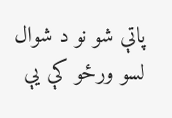پاتې شو نو د شوال لسو ورځو کې یې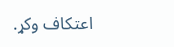اعتکاف وکړ.